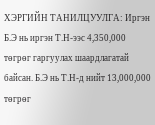ХЭРГИЙН ТАНИЛЦУУЛГА: Иргэн Б.Э нь иргэн Т.Н-ээс 4,350,000 төгрөг гаргуулах шаардлагатай байсан. Б.Э нь Т.Н-д нийт 13,000,000 төгрөг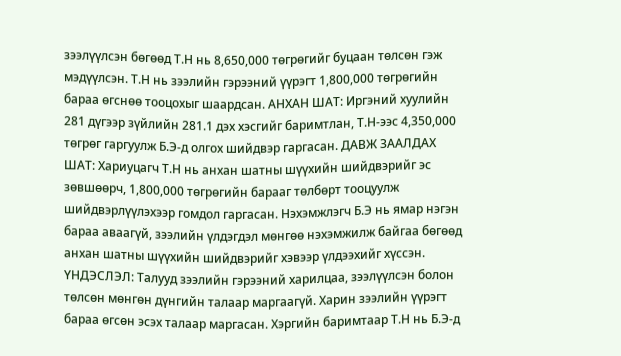зээлүүлсэн бөгөөд Т.Н нь 8,650,000 төгрөгийг буцаан төлсөн гэж мэдүүлсэн. Т.Н нь зээлийн гэрээний үүрэгт 1,800,000 төгрөгийн бараа өгснөө тооцохыг шаардсан. АНХАН ШАТ: Иргэний хуулийн 281 дүгээр зүйлийн 281.1 дэх хэсгийг баримтлан, Т.Н-ээс 4,350,000 төгрөг гаргуулж Б.Э-д олгох шийдвэр гаргасан. ДАВЖ ЗААЛДАХ ШАТ: Хариуцагч Т.Н нь анхан шатны шүүхийн шийдвэрийг эс зөвшөөрч, 1,800,000 төгрөгийн барааг төлбөрт тооцуулж шийдвэрлүүлэхээр гомдол гаргасан. Нэхэмжлэгч Б.Э нь ямар нэгэн бараа аваагүй, зээлийн үлдэгдэл мөнгөө нэхэмжилж байгаа бөгөөд анхан шатны шүүхийн шийдвэрийг хэвээр үлдээхийг хүссэн.
ҮНДЭСЛЭЛ: Талууд зээлийн гэрээний харилцаа, зээлүүлсэн болон төлсөн мөнгөн дүнгийн талаар маргаагүй. Харин зээлийн үүрэгт бараа өгсөн эсэх талаар маргасан. Хэргийн баримтаар Т.Н нь Б.Э-д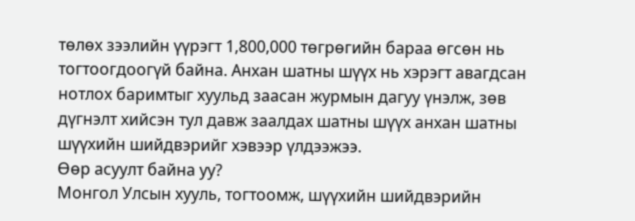төлөх зээлийн үүрэгт 1,800,000 төгрөгийн бараа өгсөн нь тогтоогдоогүй байна. Анхан шатны шүүх нь хэрэгт авагдсан нотлох баримтыг хуульд заасан журмын дагуу үнэлж, зөв дүгнэлт хийсэн тул давж заалдах шатны шүүх анхан шатны шүүхийн шийдвэрийг хэвээр үлдээжээ.
Өөр асуулт байна уу?
Монгол Улсын хууль, тогтоомж, шүүхийн шийдвэрийн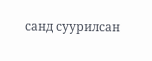санд суурилсан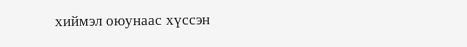хиймэл оюунаас хүссэн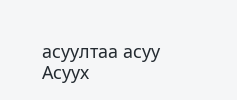асуултаа асуу
Асуух